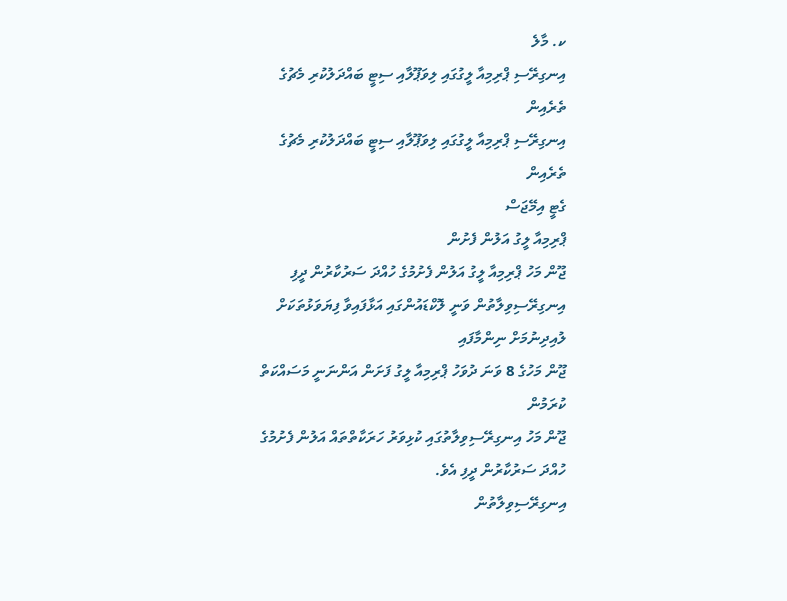ކ. މާލެ
އިނގިރޭސި ޕްރިމިއާ ލީގުގައި ލިވަޕޫލާއި ސިޓީ ބައްދަލުކުރި މެޗުގެ ތެރެއިން
އިނގިރޭސި ޕްރިމިއާ ލީގުގައި ލިވަޕޫލާއި ސިޓީ ބައްދަލުކުރި މެޗުގެ ތެރެއިން
ގެޓީ އިމޭޖަސް
ޕްރިމިއާ ލީގު އަލުން ފެށުން
ޖޫން މަހު ޕްރިމިއާ ލީގު އަލުން ފެށުމުގެ ހުއްދަ ސަރުކާރުން ދީފި
އިނގިރޭސިވިލާތުން ވަނީ ލޮކްޑައުންގައި އަޅާފައިވާ ފިޔަވަޅުތަކަށް ލުއިދިނުމަށް ނިންމާފައި
ޖޫން މަހުގެ 8 ވަނަ ދުވަހު ޕްރިމިއާ ލީގު ފަށަން އަންނަނީ މަސައްކަތް ކުރަމުން
ޖޫން މަހު އިނގިރޭސިވިލާތުގައި ކުޅިވަރު ހަރަކާތްތައް އަލުން ފެށުމުގެ ހުއްދަ ސަރުކާރުން ދީފި އެވެ.
އިނގިރޭސިވިލާތުން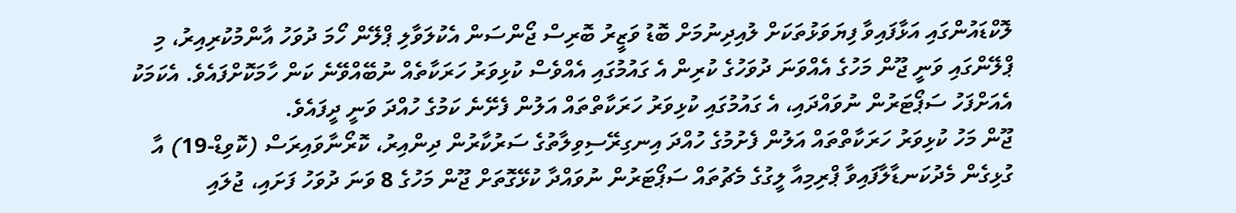ލޮކްޑައުންގައި އަޅާފައިވާ ފިޔަވަޅުތަކަށް ލުއިދިނުމަށް ބޮޑު ވަޒީރު ބޮރިސް ޖޯންސަން އެކުލަވާލި ޕްލޭން ހޯމަ ދުވަހު އާންމުކުރިއިރު، މި ޕްލޭންގައި ވަނީ ޖޫން މަހުގެ އެއްވަނަ ދުވަހުގެ ކުރިން އެ ގައުމުގައި އެއްވެސް ކުޅިވަރު ހަރަކާތެއް ނުބޭއްވޭނެ ކަން ހާމަކޮށްފައެވެ. އެކަމަކު އެއަށްފަހު ސަޕޯޓަރުން ނުވައްދައި، އެ ގައުމުގައި ކުޅިވަރު ހަރަކާތްތައް އަލުން ފެށޭނެ ކަމުގެ ހުއްދަ ވަނީ ދީފައެވެ.
ޖޫން މަހު ކުޅިވަރު ހަރަކާތްތައް އަލުން ފެށުމުގެ ހުއްދަ އިނގިރޭސިވިލާތުގެ ސަރުކާރުން ދިންއިރު، ކޮރޯނާވައިރަސް (ކޮވިޑް-19) އާ ގުޅިގެން މެދުކަނޑާލާފައިވާ ޕްރިމިއާ ލީގުގެ މެޗުތައް ސަޕޯޓަރުން ނުވައްދާ ކުޅޭގޮތަށް ޖޫން މަހުގެ 8 ވަނަ ދުވަހު ފަށައި، ޖުލައި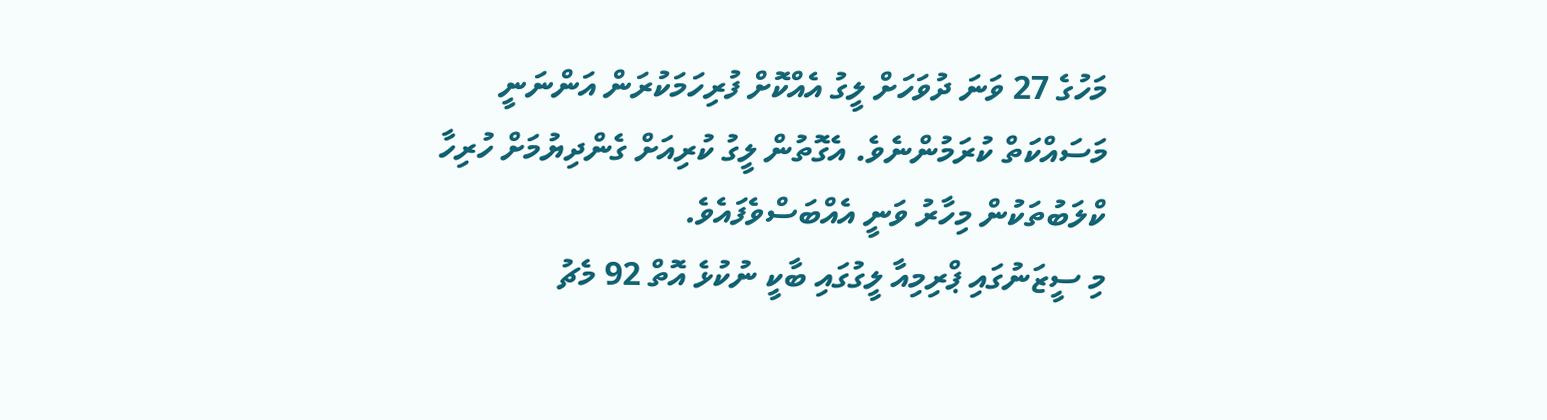މަހުގެ 27 ވަނަ ދުވަހަށް ލީގު އެއްކޮށް ފުރިހަމަކުރަން އަންނަނީ މަސައްކަތް ކުރަމުންނެވެ. އެގޮތުން ލީގު ކުރިއަށް ގެންދިޔުމަށް ހުރިހާ ކްލަބުތަކުން މިހާރު ވަނީ އެއްބަސްވެފައެވެ.
މި ސީޒަނުގައި ޕްރިމިއާ ލީގުގައި ބާކީ ނުކުޅެ އޮތް 92 މެޗު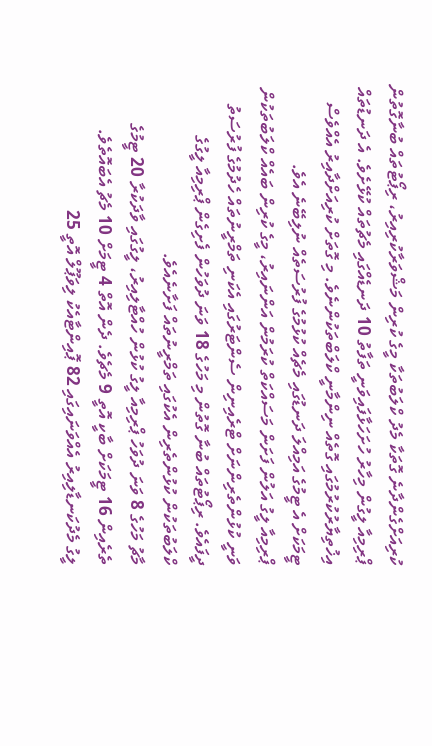ކުރިއަށްގެންދާނެ ގޮތަކާ މެދު ކްލަބުތަކާ މީގެ ކުރިން މަޝްވަރާކުރިއިރު، ރިޕޯޓުތައް ބުނާގޮތުން ޕްރިމިއާ ލީގުން މިހާރު ހުށަހަޅާފައިވަނީ ތަފާތު 10 ދަނޑެއްގައި މެޗުތައް ކުޅޭށެވެ. އެ ދަނޑުތައް އިޚުތިޔާރުކުރުމުގައި ގޮތެއް ނިންމާނީ ކްލަބްތަކުންނެވެ. މި ގޮތަށް ކުރިއަށްދާއިރު އެއްވެސް ޓީމަކަށް އެ ޓީމުގެ އަމިއްލަ ދަނޑުގައި މެޗެއް ކުޅުމުގެ ފުރުސަތެއް ނުލިބޭނެ އެވެ.
ޕްރިމިއާ ލީގު އަލުން ފަށަން މަސައްކަތް ކުރަމުން އަންނައިރު، މީގެ ކުރިން ބައެއް ކްލަބުތަކުން ވަނީ ކުޅުންތެރިންނަށް ޓްރެއިނިން ސެންޓަރުގައި އެކަނި ތަމްރީނުތައް ހެދުމުގެ ފުރުސަތު ދީފައެވެ. ރިޕޯޓުތައް ބުނާ ގޮތުން މި މަހުގެ 18 ވަނަ ދުވަހުން ފެށިގެން ޕްރިމިއާ ލީގުގެ ކްލަބުތަކުން ކުޅުންތެރިން އެކުގައި ތަމްރީނުތައް ފަށާނެއެވެ.
މާޗު މަހުގެ 8 ވަނަ ދުވަހު ޕްރިމިއާ ލީގު ކުޅުން ހުއްޓާލިއިރު، ލީގުގައި ވާދަކުރާ 20 ޓީމުގެ ތެރެއިން 16 ޓީމަކަށް ބާކީ އޮތީ 9 މެޗެވެ. ދެން އޮތް 4 ޓީމަށް 10 މެޗު އެބައޮތެވެ.
ލީގު މެދުކަނޑާލިއިރު އެއްވަނައިގައި 82 ޕޮއިންޓާއެކު ލިވަޕޫލް އޮތީ 25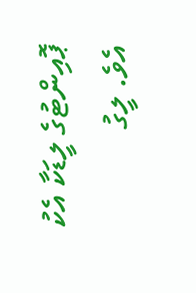ޕޮއިންޓުގެ ލީޑަކާ އެކު އެވެ. ލީގު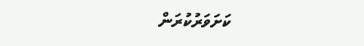ކަށަވަރުކުރަން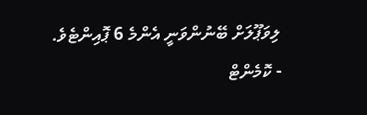ލިވަޕޫލަށް ބޭނުންވަނީ އެންމެ 6 ޕޮއިންޓެވެ.
- ކޮމެންޓް